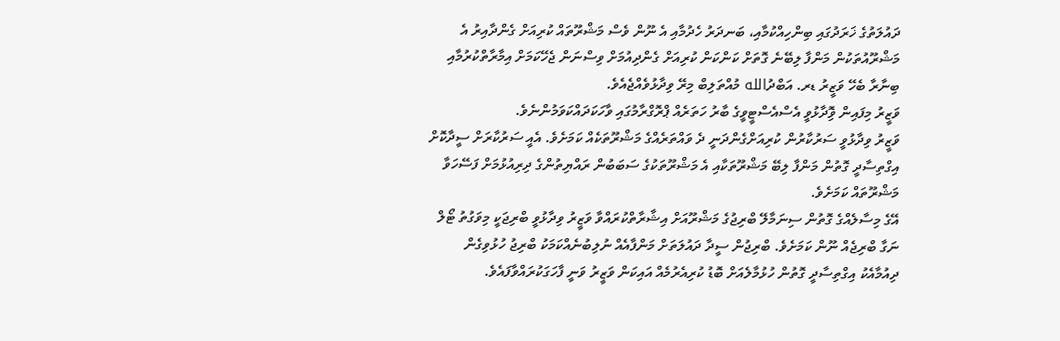ދައުލަތުގެ ޚަރަދުގައި ބިންހިއްކުމާއި، ބަނދަރު ހެދުމާއި އެ ނޫން ވެސް މަޝްރޫތައް ކުރިއަށް ގެންދާއިރު އެ މަޝްރޫއުތަކުން މަންފާ ލިބޭނެ ގޮތަށް ކަންކަން ކުރިއަށް ގެންދިއުމަށް ވިސްނަން ޖެހޭކަމަށް އިމާރާތްކުރުމާއި ބިނާރާ ބެހޭ ވަޒީރު ޑރ. އަބްދުالله މުއްތަލިބް މިރޭ ވިދާޅުވެއްޖެއެވެ.
ވަޒީރު މިފައިން ވޮިދާޅުވީ އެސްއެސްޓީވީގެ ބާރު ހަތަރެއް ޕްރޮގްރާމުގައި ވާހަކަދައްކަވަމުންނެވެ.
ވަޒީރު ވިދާޅުވީ ސަރުކާރުން ކުރިއަށްގެންދަނީ ދެ ވައްތަރެއްގެ މަޝްރޫތަކެއް ކަމަށެވެ. އެއީ ސަރުކާރަށް ސީދާކޮށް އިގްތިސާދީ ގޮތުން މަންފާ ލިބޭ މަޝްރޫތަކާއި އެ މަޝްރޫތަކުގެ ސަބަބުން ރައްޔިތުންގެ ދިރިއުޅުމަށް ފަސޭހަވާ މަޝްރޫތައް ކަމަށެވެ.
އޭގެ މިސާލެއްގެ ގޮތުން ސިނަމާލޭ ބްރިޖުގެ މަޝްރޫއަށް އިޝާރާތްކުރައްވާ ވަޒީރު ވިދާޅުވީ ބްރިޖަކީ މިވަގުތު ޓޯލް ނަގާ ބްރިޖެއް ނޫން ކަމަށެވެ. ބްރިޖުން ސީދާ ދައުލަތަށް މަންފާއެއް ނުލިބުނެއްކަމަކު ބްރިޖު ހުޅުވިގެން ދިއުމާއެކު އިގްތިސާދީ ގޮތުން ހުޅުމާލެއަށް ބޮޑު ކުރިއެރުމެއް އައިކަން ވަޒީރު ވަނީ ފާހަގަކުރައްވާފައެވެ.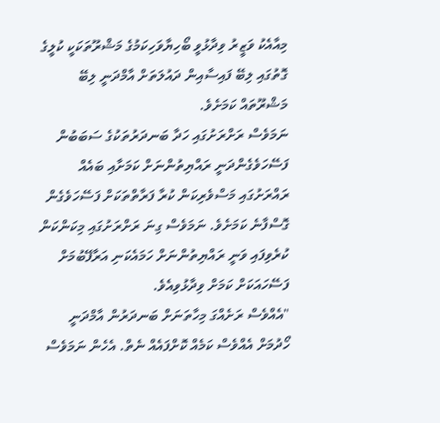މިއާއެކު ވަޒީރު ވިދާޅުވީ ބޯހިޔާވަހިކަމުގެ މަޝްރޫތަކަކީ ކުލީގެ ގޮތުގައި ލިބޭ ފައިސާއިން ދައުލަތަށް އާމްދަނީ ލިބޭ މަޝްރޫތައް ކަމަށެވެ.
ނަމަވެސް ރަށްރަށުގައި ހަދާ ބަނދަރުތަކުގެ ސަބަބުން ފަސޭހަވެގެންދަނީ ރައްޔިތުންނަށް ކަމަށާއި ބައެއް ރައްރަށުގައި މަސްވެރިކަން ކުރާ ފަރާތްތަކަށް ފަސޭހަވެގެން ގޮސްފާނެ ކަމަށެވެ. ނަމަވެސް ގިނަ ރަށްރަށުގައި މިކަންކަން ކުރެވިފައި ވަނީ ރައްޔިތުންނަށް ހަމައެކަނި އަރާފޭބުމަށް ފަސޭހައަކަށް ކަމަށް ވިދާޅުވިއެވެ.
"އެއްވެސް ރަށެއްގަ މިހާތަނަށް ބަނދަރުން އާމްދަނީ ހޯދުމަށް އެއްވެސް ކަމެއް ކޮށްފައެއް ނެތް. އެހެން ނަމަވެސް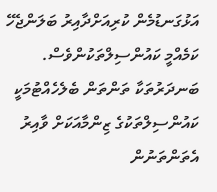އަޅުގަނޑުމެން ކުރިއަށްދާއިރު ބަލަންޖެހޭ ކަމެއްމީ ކައުންސިލްތަކުންވެސް. ބަނދަރުތަކާ ތަންތަން ބެލެހެއްޓުމަކީ ކައުންސިލްތަކުގެ ޒިންމާއަކަށް ވާއިރު އެތަންތަނުން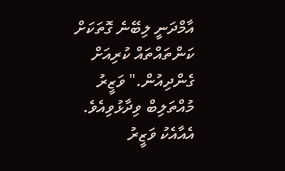އާމްދަނީ ލިބޭނެ ގޮތަކަށް ކަންތައްތައް ކުރިއަށް ގެންދިއުން." ވަޒީރު މުއްތަލިބް ވިދާޅުވިއެވެ.
އެއާއެކު ވަޒީރު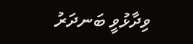ވިދާޅުވީ ބަނދަރު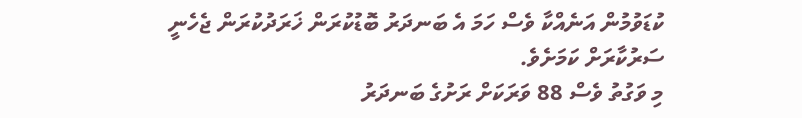ކުޑަވުމުން އަނެއްކާ ވެސް ހަމަ އެ ބަނދަރު ބޮޑުކުރަން ޚަރަދުކުރަން ޖެހެނީ ސަރުކާރަށް ކަމަށެވެ.
މި ވަގުތު ވެސް 88 ވަރަކަށް ރަށުގެ ބަނދަރު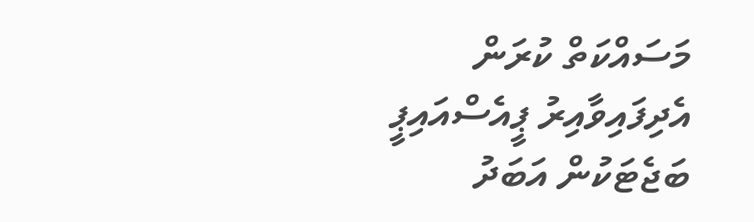މަސައްކަތް ކުރަން އެދިފައިވާއިރު ޕީއެސްއައިޕީ ބަޖެޓަކުން އަބަދު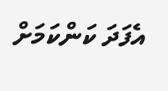އެފަދަ ކަންކަމަށް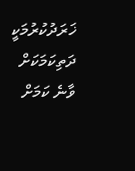ޚަރަދުކުރުމަކީ ދަތިކަމަކަށް ވާނެ ކަމަށް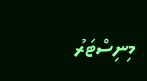މިނިސްޓަރު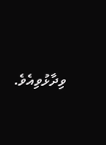ވިދާޅުވިއެވެ.